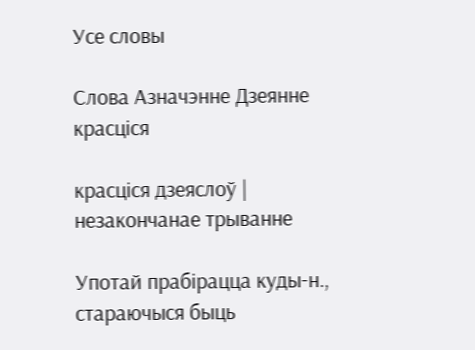Усе словы

Слова Азначэнне Дзеянне
красціся

красціся дзеяслоў | незакончанае трыванне

Употай прабірацца куды-н., стараючыся быць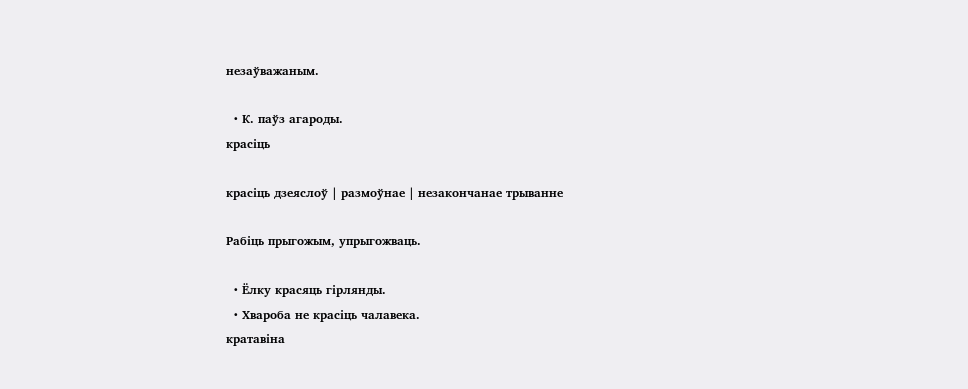незаўважаным.

  • К. паўз агароды.
красіць

красіць дзеяслоў | размоўнае | незакончанае трыванне

Рабіць прыгожым, упрыгожваць.

  • Ёлку красяць гірлянды.
  • Хвароба не красіць чалавека.
кратавіна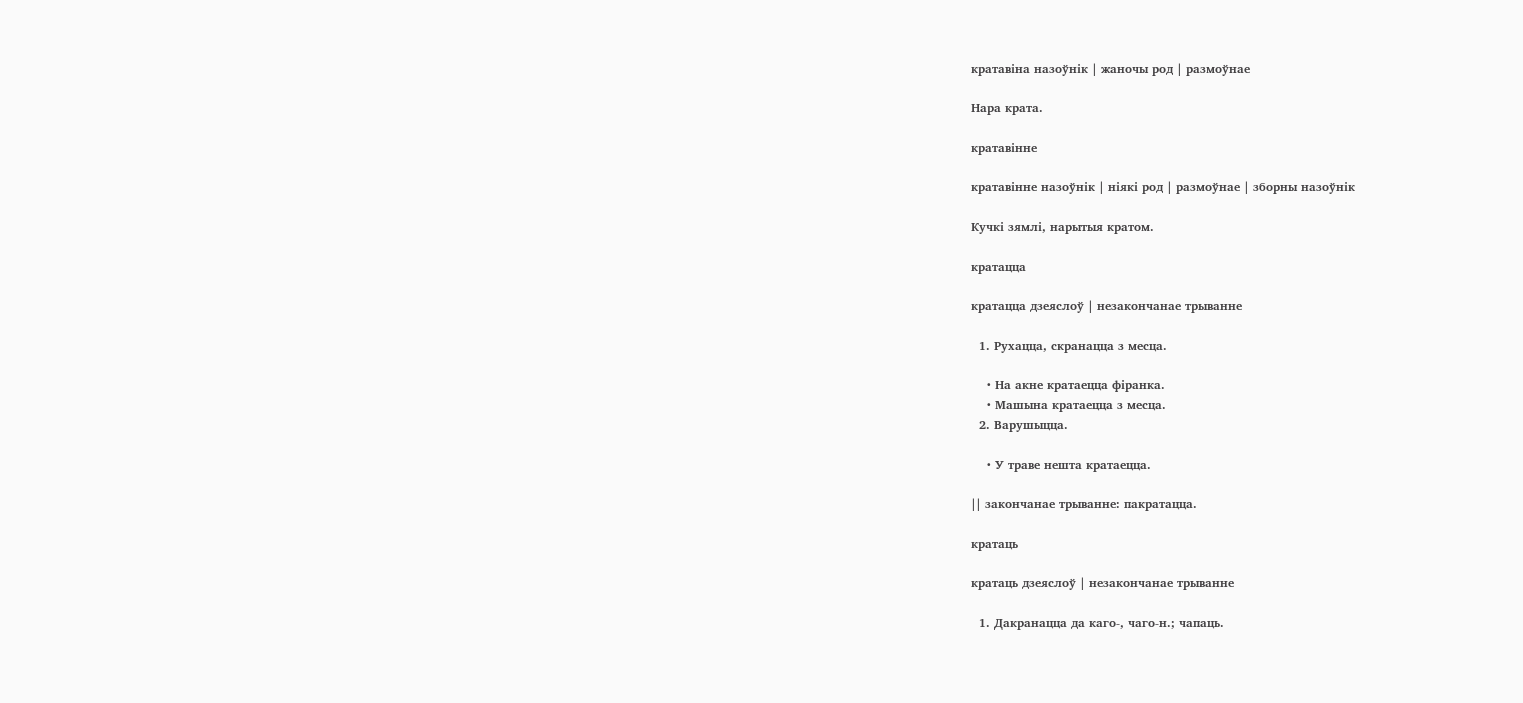кратавіна назоўнік | жаночы род | размоўнае

Нара крата.

кратавінне

кратавінне назоўнік | ніякі род | размоўнае | зборны назоўнік

Кучкі зямлі, нарытыя кратом.

кратацца

кратацца дзеяслоў | незакончанае трыванне

  1. Рухацца, скранацца з месца.

    • На акне кратаецца фіранка.
    • Машына кратаецца з месца.
  2. Варушыцца.

    • У траве нешта кратаецца.

|| закончанае трыванне: пакратацца.

кратаць

кратаць дзеяслоў | незакончанае трыванне

  1. Дакранацца да каго-, чаго-н.; чапаць.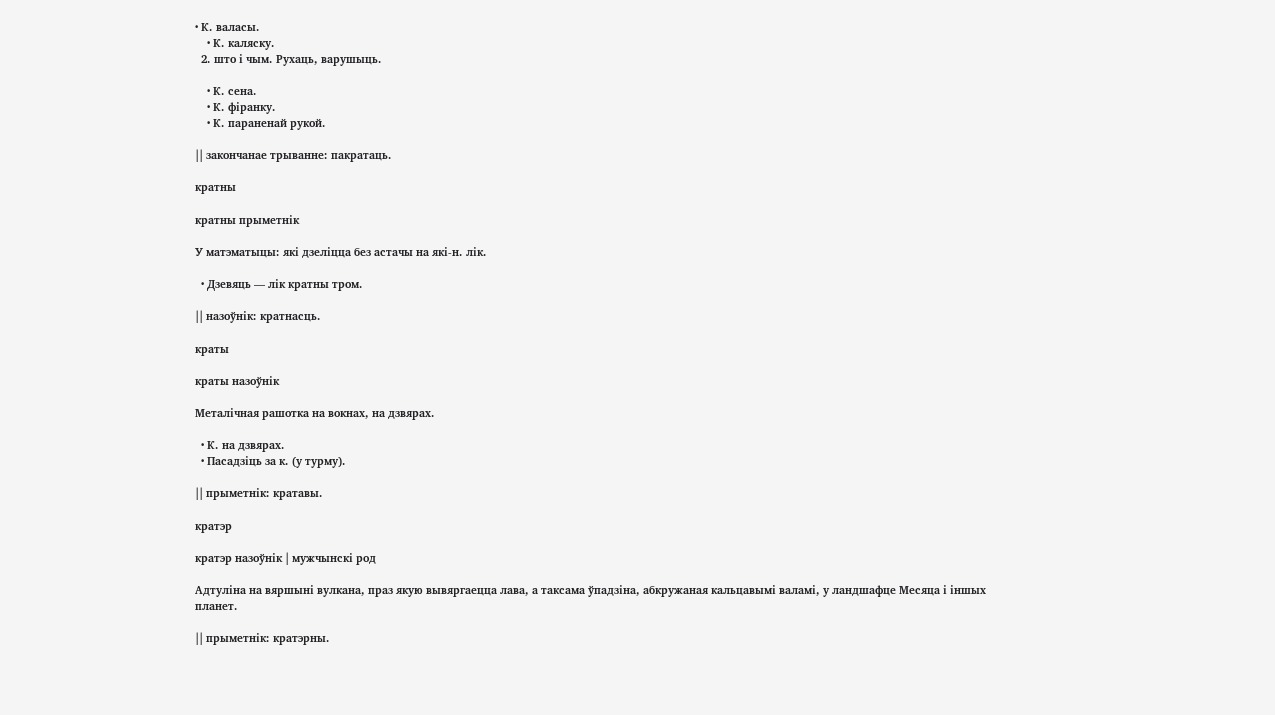• К. валасы.
    • К. каляску.
  2. што і чым. Рухаць, варушыць.

    • К. сена.
    • К. фіранку.
    • К. параненай рукой.

|| закончанае трыванне: пакратаць.

кратны

кратны прыметнік

У матэматыцы: які дзеліцца без астачы на які-н. лік.

  • Дзевяць — лік кратны тром.

|| назоўнік: кратнасць.

краты

краты назоўнік

Металічная рашотка на вокнах, на дзвярах.

  • К. на дзвярах.
  • Пасадзіць за к. (у турму).

|| прыметнік: кратавы.

кратэр

кратэр назоўнік | мужчынскі род

Адтуліна на вяршыні вулкана, праз якую вывяргаецца лава, а таксама ўпадзіна, абкружаная кальцавымі валамі, у ландшафце Месяца і іншых планет.

|| прыметнік: кратэрны.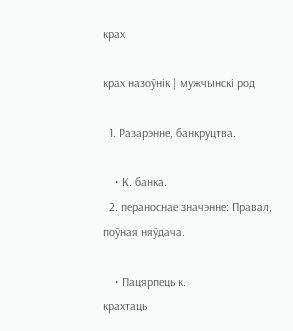крах

крах назоўнік | мужчынскі род

  1. Разарэнне, банкруцтва.

    • К. банка.
  2. пераноснае значэнне: Правал, поўная няўдача.

    • Пацярпець к.
крахтаць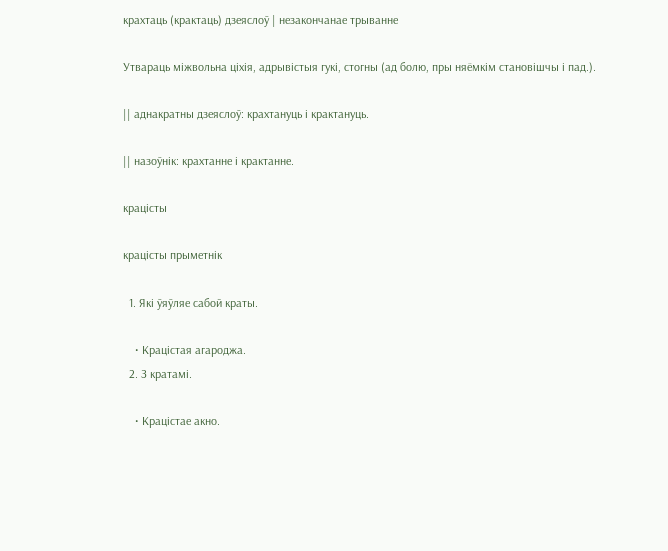крахтаць (крактаць) дзеяслоў | незакончанае трыванне

Утвараць міжвольна ціхія, адрывістыя гукі, стогны (ад болю, пры няёмкім становішчы і пад.).

|| аднакратны дзеяслоў: крахтануць і крактануць.

|| назоўнік: крахтанне і крактанне.

крацісты

крацісты прыметнік

  1. Які ўяўляе сабой краты.

    • Крацістая агароджа.
  2. З кратамі.

    • Крацістае акно.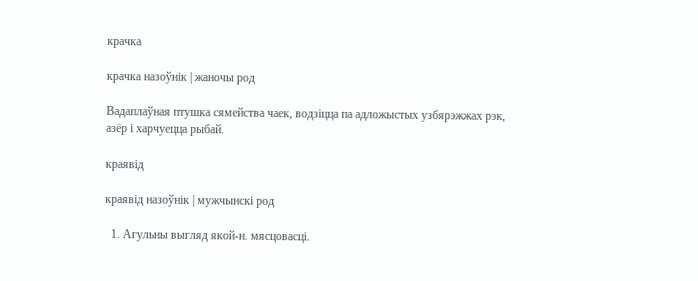крачка

крачка назоўнік | жаночы род

Вадаплаўная птушка сямейства чаек, водзіцца па адложыстых узбярэжжах рэк, азёр і харчуецца рыбай.

краявід

краявід назоўнік | мужчынскі род

  1. Агульны выгляд якой-н. мясцовасці.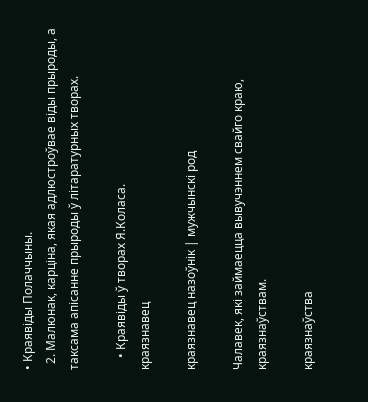• Краявіды Полаччыны.
  2. Малюнак, карціна, якая адлюстроўвае віды прыроды, а таксама апісанне прыроды ў літаратурных творах.

    • Краявіды ў творах Я.Коласа.
краязнавец

краязнавец назоўнік | мужчынскі род

Чалавек, які займаецца вывучэннем свайго краю, краязнаўствам.

краязнаўства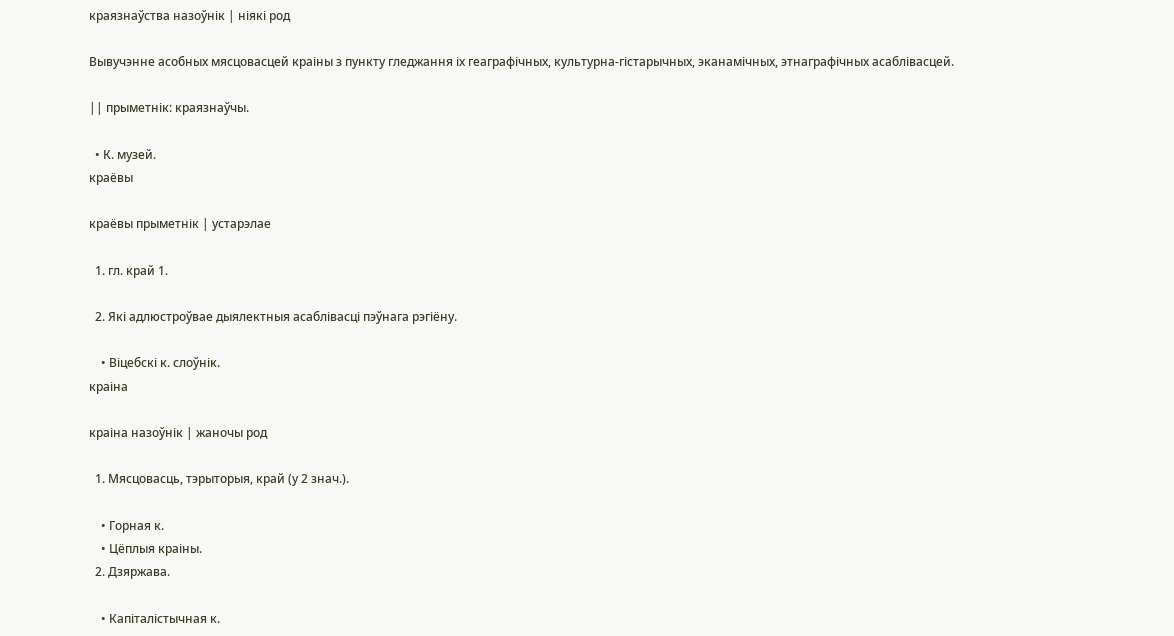краязнаўства назоўнік | ніякі род

Вывучэнне асобных мясцовасцей краіны з пункту гледжання іх геаграфічных, культурна-гістарычных, эканамічных, этнаграфічных асаблівасцей.

|| прыметнік: краязнаўчы.

  • К. музей.
краёвы

краёвы прыметнік | устарэлае

  1. гл. край 1.

  2. Які адлюстроўвае дыялектныя асаблівасці пэўнага рэгіёну.

    • Віцебскі к. слоўнік.
краіна

краіна назоўнік | жаночы род

  1. Мясцовасць, тэрыторыя, край (у 2 знач.).

    • Горная к.
    • Цёплыя краіны.
  2. Дзяржава.

    • Капіталістычная к.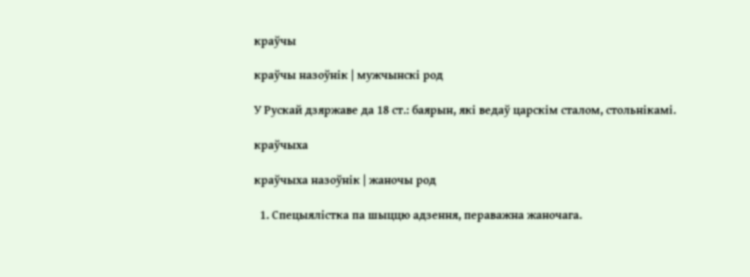краўчы

краўчы назоўнік | мужчынскі род

У Рускай дзяржаве да 18 ст.: баярын, які ведаў царскім сталом, стольнікамі.

краўчыха

краўчыха назоўнік | жаночы род

  1. Спецыялістка па шыццю адзення, пераважна жаночага.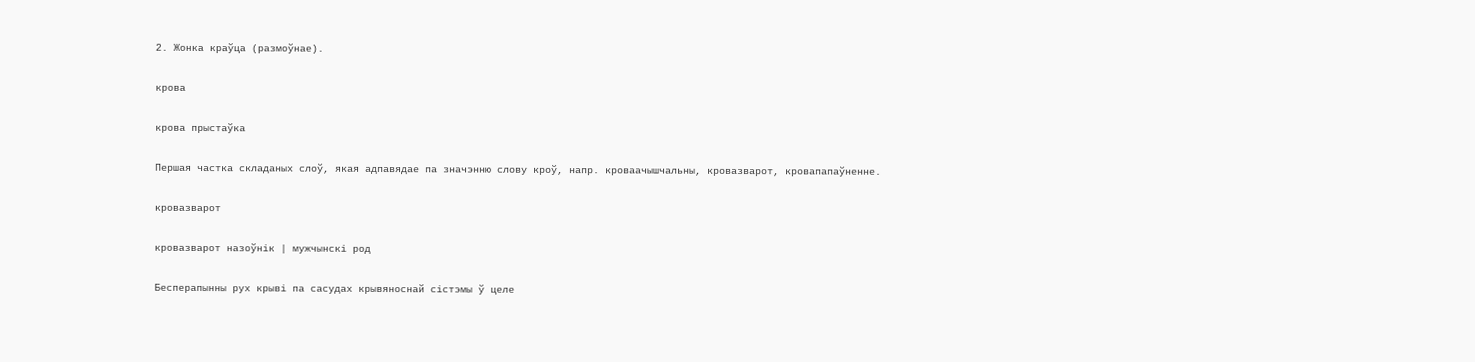2. Жонка краўца (размоўнае).

крова

крова прыстаўка

Першая частка складаных слоў, якая адпавядае па значэнню слову кроў, напр. кроваачышчальны, кровазварот, кровапапаўненне.

кровазварот

кровазварот назоўнік | мужчынскі род

Бесперапынны рух крыві па сасудах крывяноснай сістэмы ў целе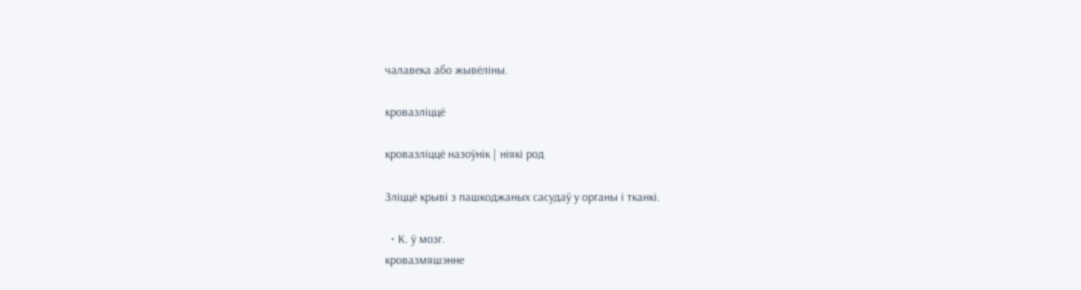чалавека або жывёліны.

кровазліццё

кровазліццё назоўнік | ніякі род

Зліццё крыві з пашкоджаных сасудаў у органы і тканкі.

  • К. ў мозг.
кровазмяшэнне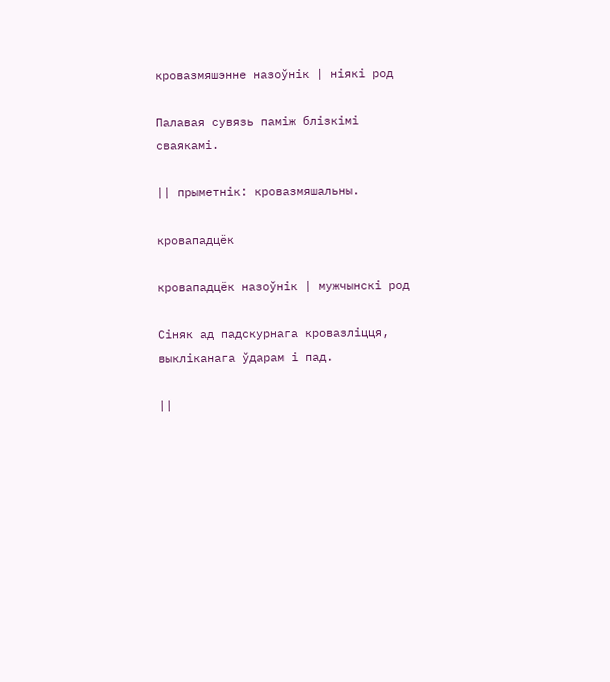кровазмяшэнне назоўнік | ніякі род

Палавая сувязь паміж блізкімі сваякамі.

|| прыметнік: кровазмяшальны.

кровападцёк

кровападцёк назоўнік | мужчынскі род

Сіняк ад падскурнага кровазліцця, выкліканага ўдарам і пад.

||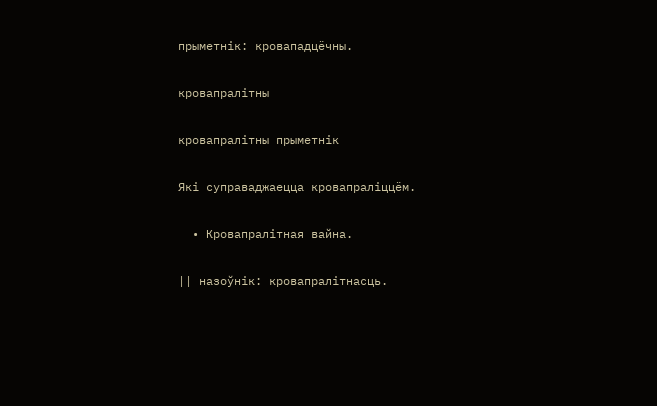прыметнік: кровападцёчны.

кровапралітны

кровапралітны прыметнік

Які суправаджаецца кровапраліццём.

  • Кровапралітная вайна.

|| назоўнік: кровапралітнасць.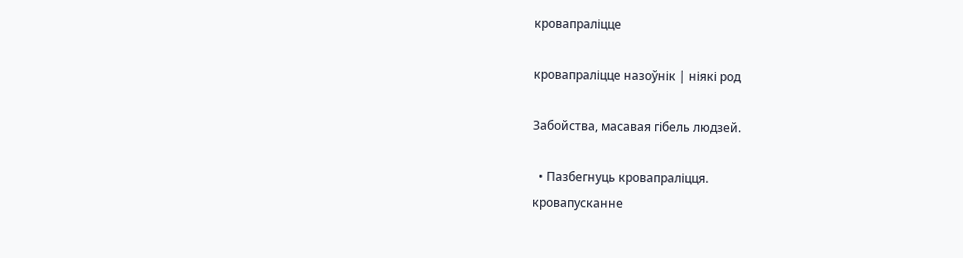кровапраліцце

кровапраліцце назоўнік | ніякі род

Забойства, масавая гібель людзей.

  • Пазбегнуць кровапраліцця.
кровапусканне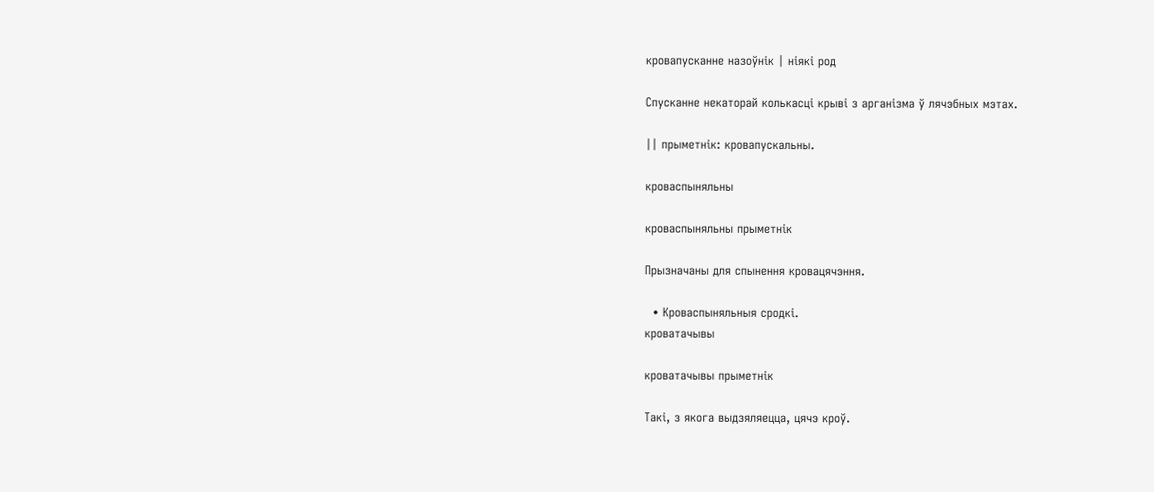кровапусканне назоўнік | ніякі род

Спусканне некаторай колькасці крыві з арганізма ў лячэбных мэтах.

|| прыметнік: кровапускальны.

кроваспыняльны

кроваспыняльны прыметнік

Прызначаны для спынення кровацячэння.

  • Кроваспыняльныя сродкі.
кроватачывы

кроватачывы прыметнік

Такі, з якога выдзяляецца, цячэ кроў.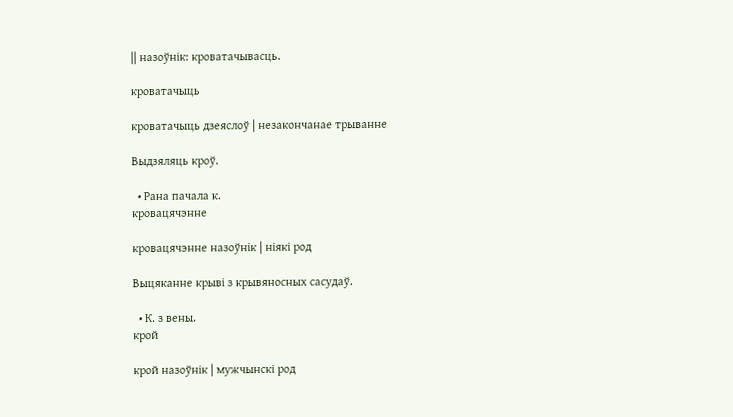|| назоўнік: кроватачывасць.

кроватачыць

кроватачыць дзеяслоў | незакончанае трыванне

Выдзяляць кроў.

  • Рана пачала к.
кровацячэнне

кровацячэнне назоўнік | ніякі род

Выцяканне крыві з крывяносных сасудаў.

  • К. з вены.
крой

крой назоўнік | мужчынскі род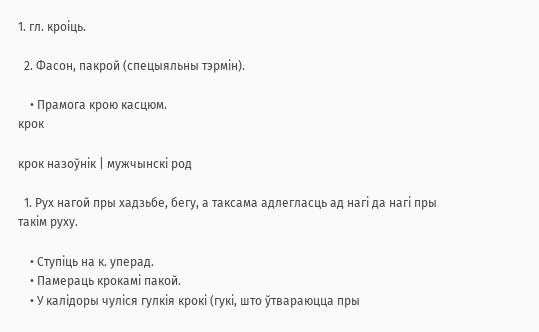1. гл. кроіць.

  2. Фасон, пакрой (спецыяльны тэрмін).

    • Прамога крою касцюм.
крок

крок назоўнік | мужчынскі род

  1. Рух нагой пры хадзьбе, бегу, а таксама адлегласць ад нагі да нагі пры такім руху.

    • Ступіць на к. уперад.
    • Памераць крокамі пакой.
    • У калідоры чуліся гулкія крокі (гукі, што ўтвараюцца пры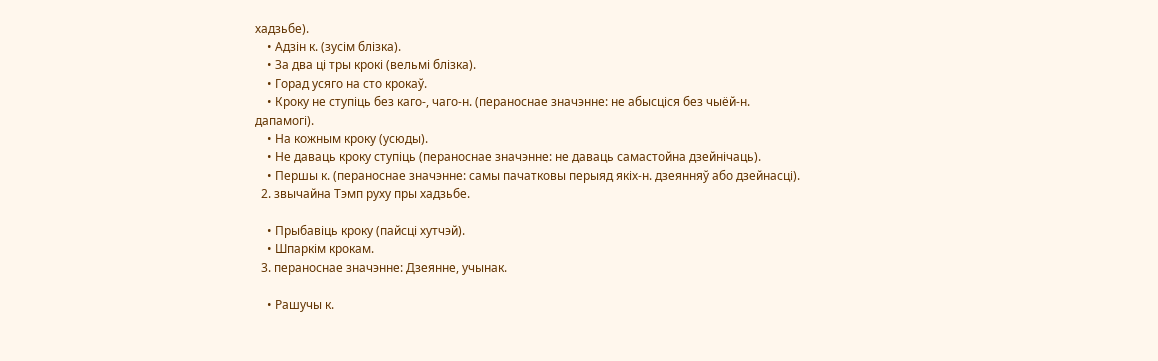хадзьбе).
    • Адзін к. (зусім блізка).
    • За два ці тры крокі (вельмі блізка).
    • Горад усяго на сто крокаў.
    • Кроку не ступіць без каго-, чаго-н. (пераноснае значэнне: не абысціся без чыёй-н. дапамогі).
    • На кожным кроку (усюды).
    • Не даваць кроку ступіць (пераноснае значэнне: не даваць самастойна дзейнічаць).
    • Першы к. (пераноснае значэнне: самы пачатковы перыяд якіх-н. дзеянняў або дзейнасці).
  2. звычайна Тэмп руху пры хадзьбе.

    • Прыбавіць кроку (пайсці хутчэй).
    • Шпаркім крокам.
  3. пераноснае значэнне: Дзеянне, учынак.

    • Рашучы к.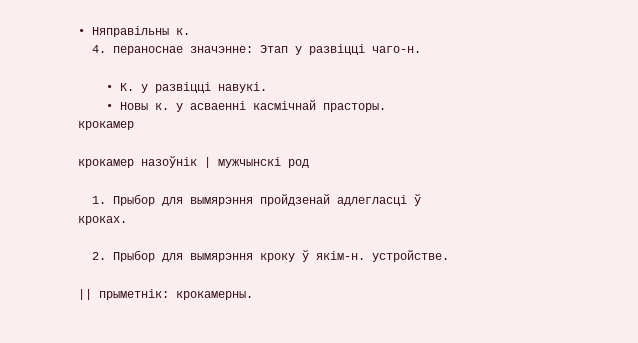• Няправільны к.
  4. пераноснае значэнне: Этап у развіцці чаго-н.

    • К. у развіцці навукі.
    • Новы к. у асваенні касмічнай прасторы.
крокамер

крокамер назоўнік | мужчынскі род

  1. Прыбор для вымярэння пройдзенай адлегласці ў кроках.

  2. Прыбор для вымярэння кроку ў якім-н. устройстве.

|| прыметнік: крокамерны.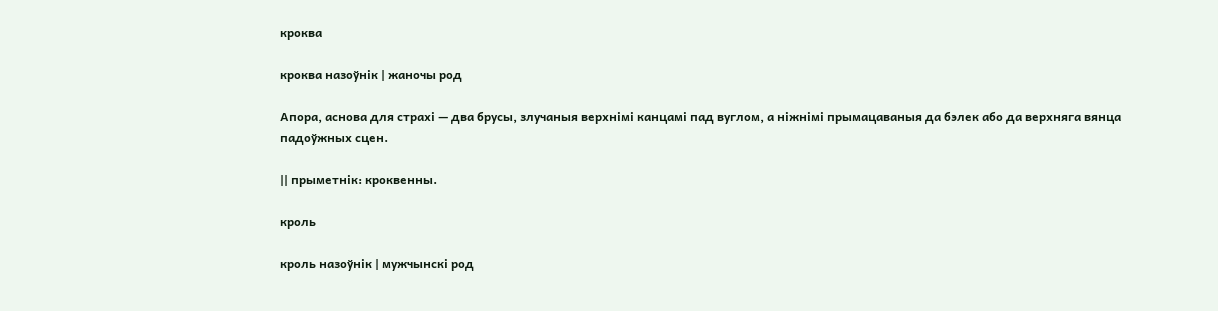кроква

кроква назоўнік | жаночы род

Апора, аснова для страхі — два брусы, злучаныя верхнімі канцамі пад вуглом, а ніжнімі прымацаваныя да бэлек або да верхняга вянца падоўжных сцен.

|| прыметнік: кроквенны.

кроль

кроль назоўнік | мужчынскі род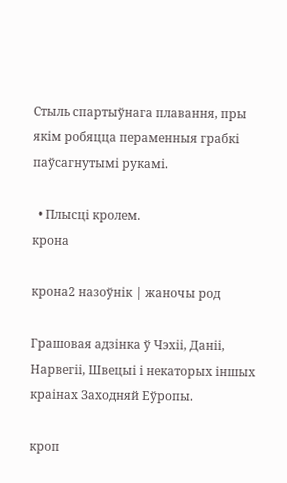Стыль спартыўнага плавання, пры якім робяцца пераменныя грабкі паўсагнутымі рукамі.

  • Плысці кролем.
крона

крона2 назоўнік | жаночы род

Грашовая адзінка ў Чэхіі, Даніі, Нарвегіі, Швецыі і некаторых іншых краінах Заходняй Еўропы.

кроп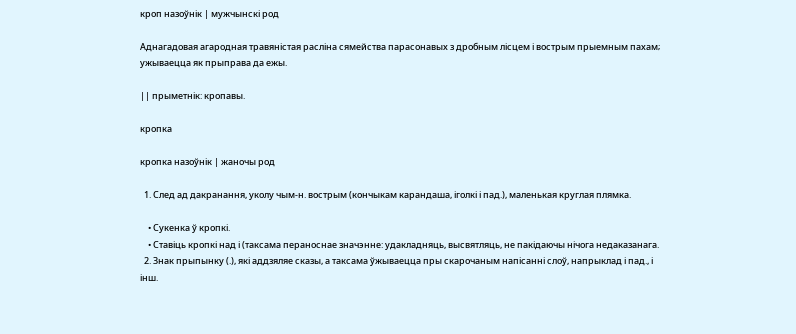кроп назоўнік | мужчынскі род

Аднагадовая агародная травяністая расліна сямейства парасонавых з дробным лісцем і вострым прыемным пахам; ужываецца як прыправа да ежы.

|| прыметнік: кропавы.

кропка

кропка назоўнік | жаночы род

  1. След ад дакранання, уколу чым-н. вострым (кончыкам карандаша, іголкі і пад.), маленькая круглая плямка.

    • Сукенка ў кропкі.
    • Ставіць кропкі над і (таксама пераноснае значэнне: удакладняць, высвятляць, не пакідаючы нічога недаказанага.
  2. Знак прыпынку (.), які аддзяляе сказы, а таксама ўжываецца пры скарочаным напісанні слоў, напрыклад і пад., і інш.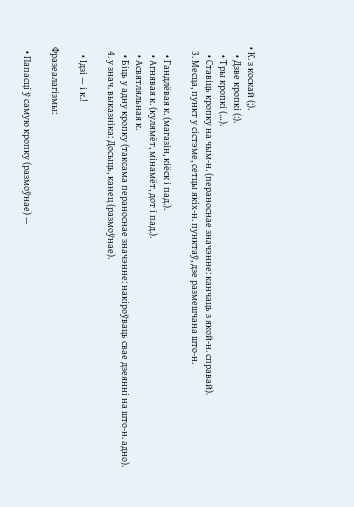• К. з коскай (;).
    • Дзве кропкі (:).
    • Тры кропкі (…).
    • Ставіць кропку на чым-н. (пераноснае значэнне: канчаць з якой-н. справай).
  3. Месца, пункт у сістэме, сетцы якіх-н. пунктаў, дзе размешчана што-н.

    • Гандлёвая к. (магазін, кіёск і пад.).
    • Агнявая к. (кулямёт, мінамёт, дот і пад.).
    • Асвятляльная к.
    • Біць у адну кропку (таксама пераноснае значэнне: накіроўваць свае дзеянні на што-н. адно).
  4. у знач. выказніка: Досыць, канец (размоўнае).

    • Ідзі — і к.!

Фразеалагізмы:

  • Папасці ў самую кропку (размоўнае) —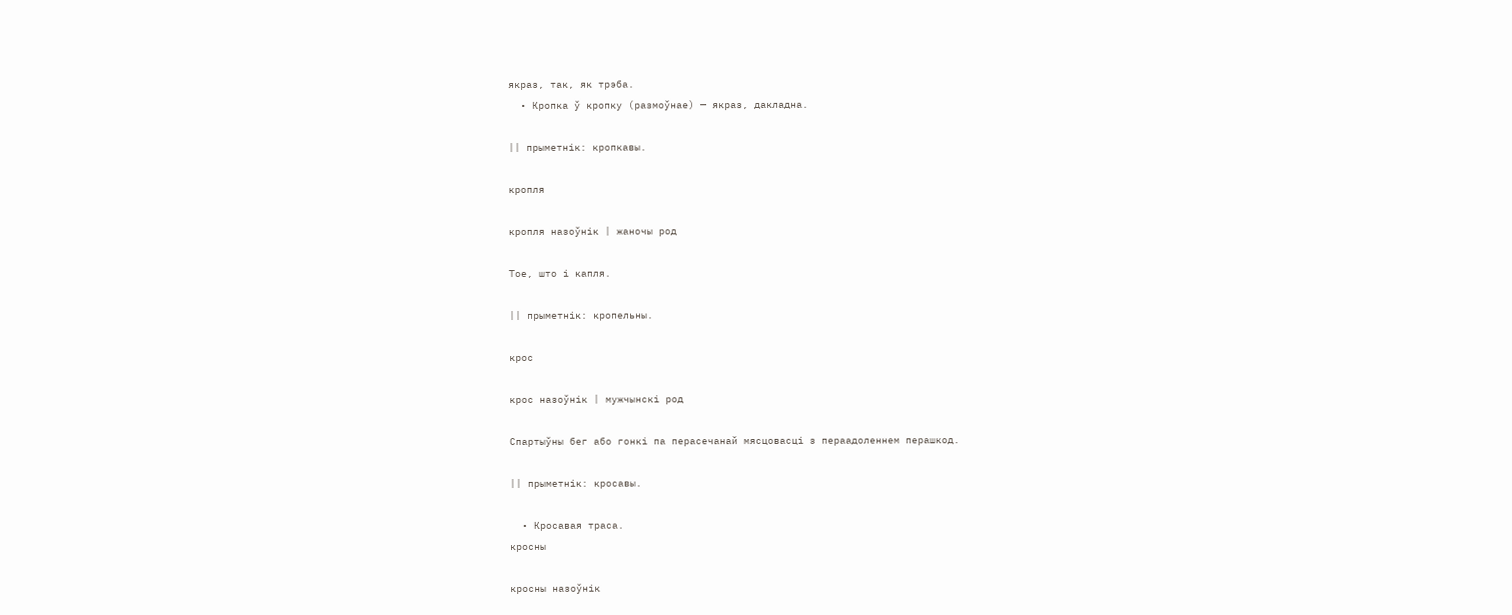якраз, так, як трэба.
  • Кропка ў кропку (размоўнае) — якраз, дакладна.

|| прыметнік: кропкавы.

кропля

кропля назоўнік | жаночы род

Тое, што і капля.

|| прыметнік: кропельны.

крос

крос назоўнік | мужчынскі род

Спартыўны бег або гонкі па перасечанай мясцовасці з пераадоленнем перашкод.

|| прыметнік: кросавы.

  • Кросавая траса.
кросны

кросны назоўнік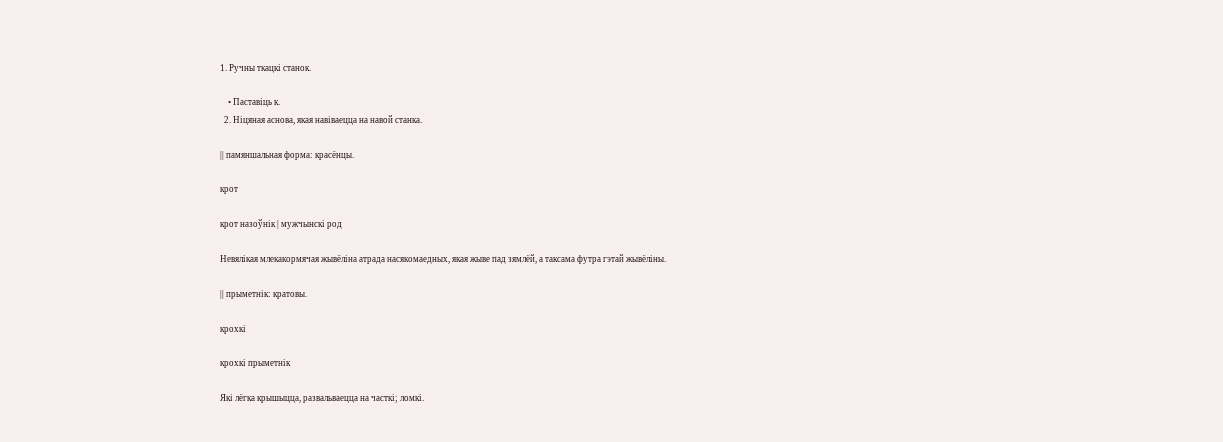1. Ручны ткацкі станок.

    • Паставіць к.
  2. Ніцяная аснова, якая навіваецца на навой станка.

|| памяншальная форма: красёнцы.

крот

крот назоўнік | мужчынскі род

Невялікая млекакормячая жывёліна атрада насякомаедных, якая жыве пад зямлёй, а таксама футра гэтай жывёліны.

|| прыметнік: кратовы.

крохкі

крохкі прыметнік

Які лёгка крышыцца, развальваецца на часткі; ломкі.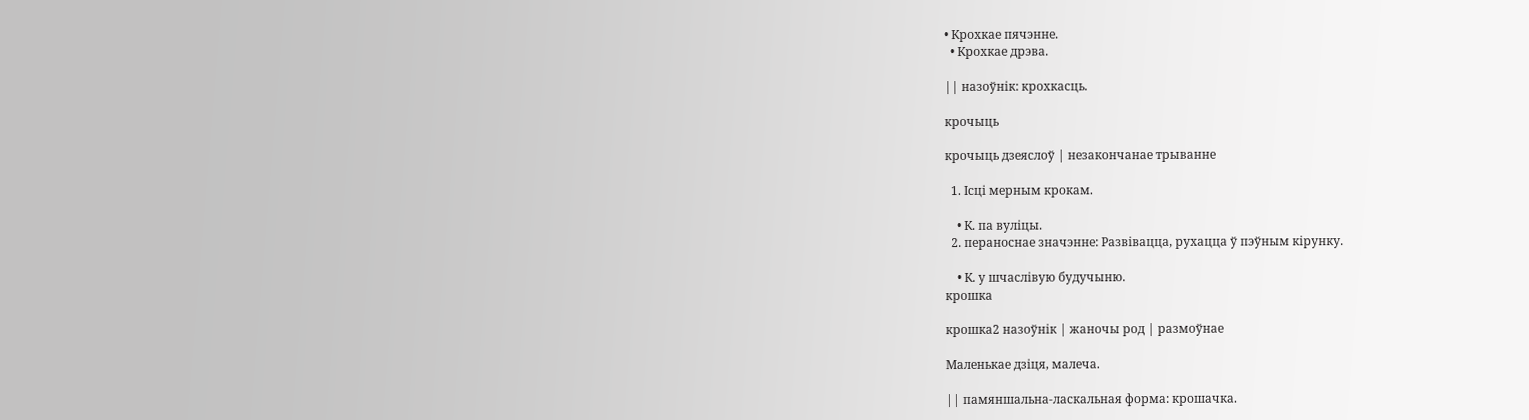• Крохкае пячэнне.
  • Крохкае дрэва.

|| назоўнік: крохкасць.

крочыць

крочыць дзеяслоў | незакончанае трыванне

  1. Ісці мерным крокам.

    • К. па вуліцы.
  2. пераноснае значэнне: Развівацца, рухацца ў пэўным кірунку.

    • К. у шчаслівую будучыню.
крошка

крошка2 назоўнік | жаночы род | размоўнае

Маленькае дзіця, малеча.

|| памяншальна-ласкальная форма: крошачка.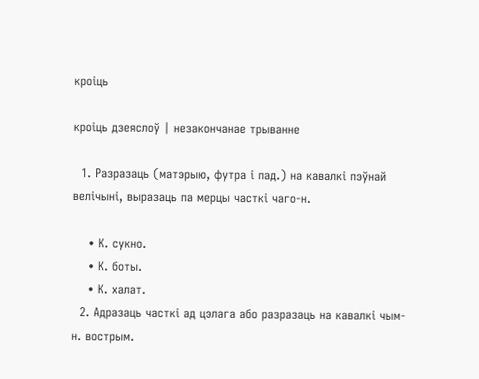кроіць

кроіць дзеяслоў | незакончанае трыванне

  1. Разразаць (матэрыю, футра і пад.) на кавалкі пэўнай велічыні, выразаць па мерцы часткі чаго-н.

    • К. сукно.
    • К. боты.
    • К. халат.
  2. Адразаць часткі ад цэлага або разразаць на кавалкі чым-н. вострым.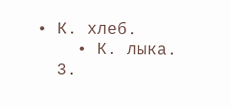• К. хлеб.
    • К. лыка.
  3.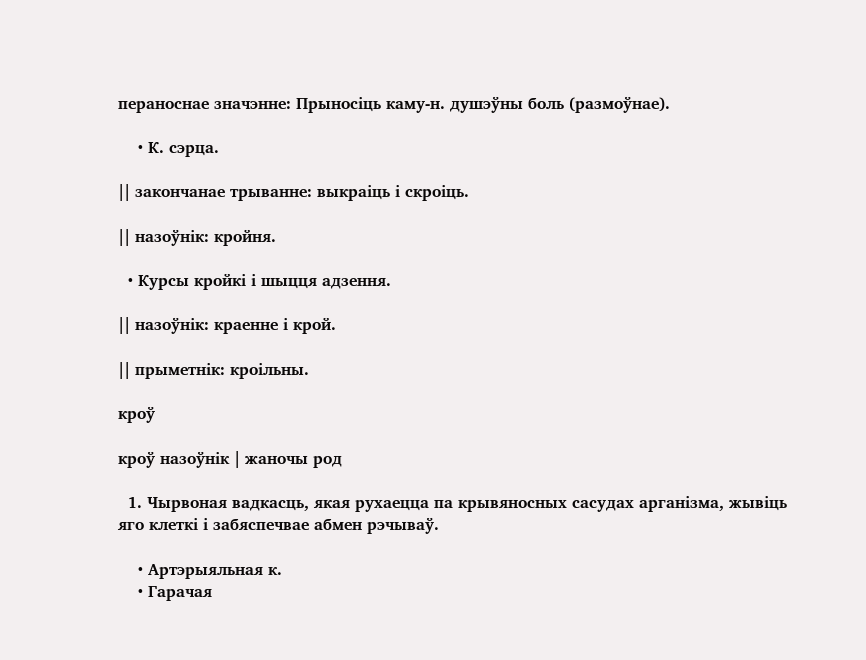пераноснае значэнне: Прыносіць каму-н. душэўны боль (размоўнае).

    • К. сэрца.

|| закончанае трыванне: выкраіць і скроіць.

|| назоўнік: кройня.

  • Курсы кройкі і шыцця адзення.

|| назоўнік: краенне і крой.

|| прыметнік: кроільны.

кроў

кроў назоўнік | жаночы род

  1. Чырвоная вадкасць, якая рухаецца па крывяносных сасудах арганізма, жывіць яго клеткі і забяспечвае абмен рэчываў.

    • Артэрыяльная к.
    • Гарачая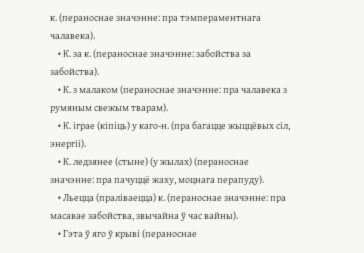к. (пераноснае значэнне: пра тэмпераментнага чалавека).
    • К. за к. (пераноснае значэнне: забойства за забойства).
    • К. з малаком (пераноснае значэнне: пра чалавека з румяным свежым тварам).
    • К. іграе (кіпіць) у каго-н. (пра багацце жыццёвых сіл, энергіі).
    • К. ледзянее (стыне) (у жылах) (пераноснае значэнне: пра пачуццё жаху, моцнага перапуду).
    • Льецца (праліваецца) к. (пераноснае значэнне: пра масавае забойства, звычайна ў час вайны).
    • Гэта ў яго ў крыві (пераноснае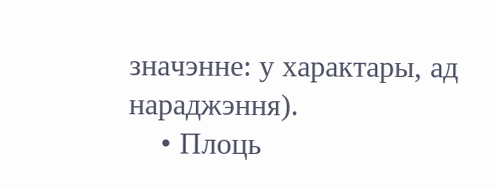значэнне: у характары, ад нараджэння).
    • Плоць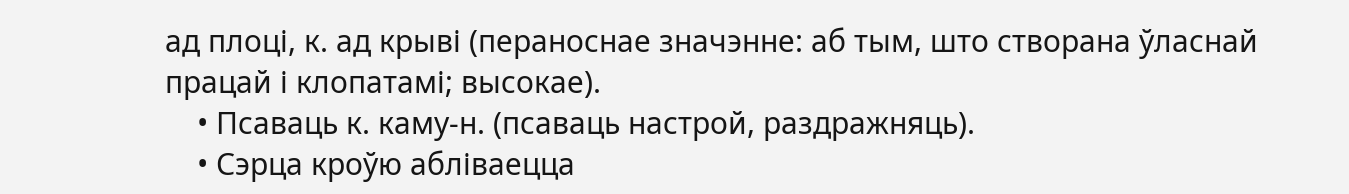ад плоці, к. ад крыві (пераноснае значэнне: аб тым, што створана ўласнай працай і клопатамі; высокае).
    • Псаваць к. каму-н. (псаваць настрой, раздражняць).
    • Сэрца кроўю абліваецца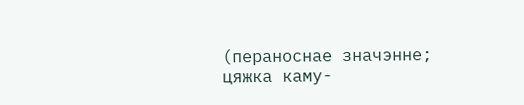(пераноснае значэнне; цяжка каму-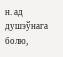н. ад душэўнага болю,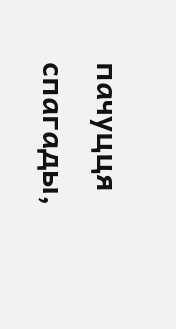пачуцця спагады,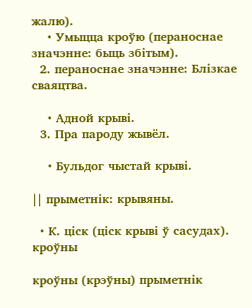жалю).
    • Умыцца кроўю (пераноснае значэнне: быць збітым).
  2. пераноснае значэнне: Блізкае сваяцтва.

    • Адной крыві.
  3. Пра пароду жывёл.

    • Бульдог чыстай крыві.

|| прыметнік: крывяны.

  • К. ціск (ціск крыві ў сасудах).
кроўны

кроўны (крэўны) прыметнік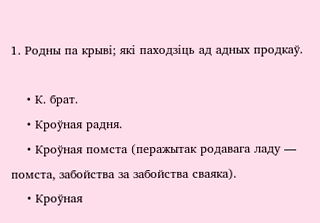1. Родны па крыві; які паходзіць ад адных продкаў.

    • К. брат.
    • Кроўная радня.
    • Кроўная помста (перажытак родавага ладу — помста, забойства за забойства сваяка).
    • Кроўная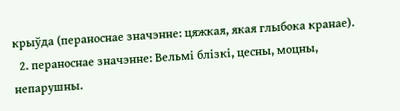крыўда (пераноснае значэнне: цяжкая, якая глыбока кранае).
  2. пераноснае значэнне: Вельмі блізкі, цесны, моцны, непарушны.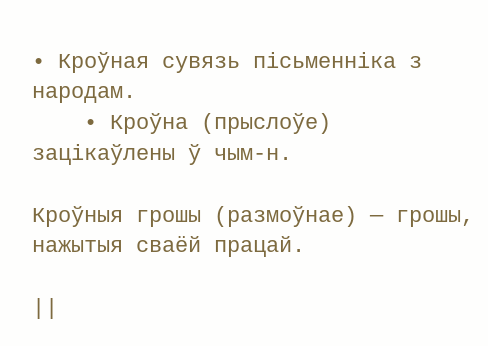• Кроўная сувязь пісьменніка з народам.
    • Кроўна (прыслоўе) зацікаўлены ў чым-н.

Кроўныя грошы (размоўнае) — грошы, нажытыя сваёй працай.

||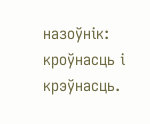назоўнік: кроўнасць і крэўнасць.